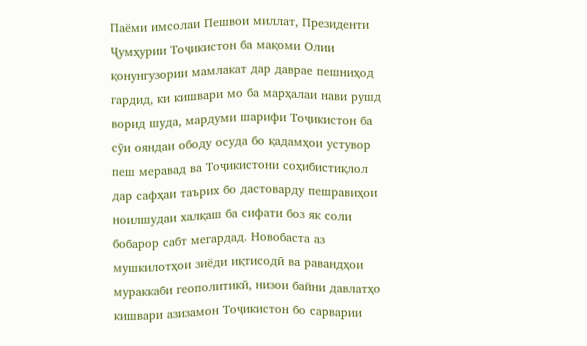Паёми имсолаи Пешвои миллат, Президенти Ҷумҳурии Тоҷикистон ба мақоми Олии қонунгузории мамлакат дар даврае пешниҳод гардид, ки кишвари мо ба марҳалаи нави рушд ворид шуда, мардуми шарифи Тоҷикистон ба сӯи ояндаи ободу осуда бо қадамҳои устувор пеш меравад ва Тоҷикистони соҳибистиқлол дар сафҳаи таърих бо дастоварду пешравиҳои ноилшудаи халқаш ба сифати боз як соли бобарор сабт мегардад. Новобаста аз мушкилотҳои зиёди иқтисодӣ ва равандҳои мураккаби геополитикӣ, низои байни давлатҳо кишвари азизамон Тоҷикистон бо сарварии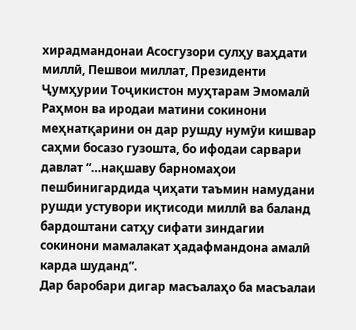хирадмандонаи Асосгузори сулҳу ваҳдати миллӣ, Пешвои миллат, Президенти Ҷумҳурии Тоҷикистон муҳтарам Эмомалӣ Раҳмон ва иродаи матини сокинони меҳнатқарини он дар рушду нумӯи кишвар саҳми босазо гузошта, бо ифодаи сарвари давлат “…нақшаву барномаҳои пешбинигардида ҷиҳати таъмин намудани рушди устувори иқтисоди миллӣ ва баланд бардоштани сатҳу сифати зиндагии сокинони мамалакат ҳадафмандона амалӣ карда шуданд”.
Дар баробари дигар масъалаҳо ба масъалаи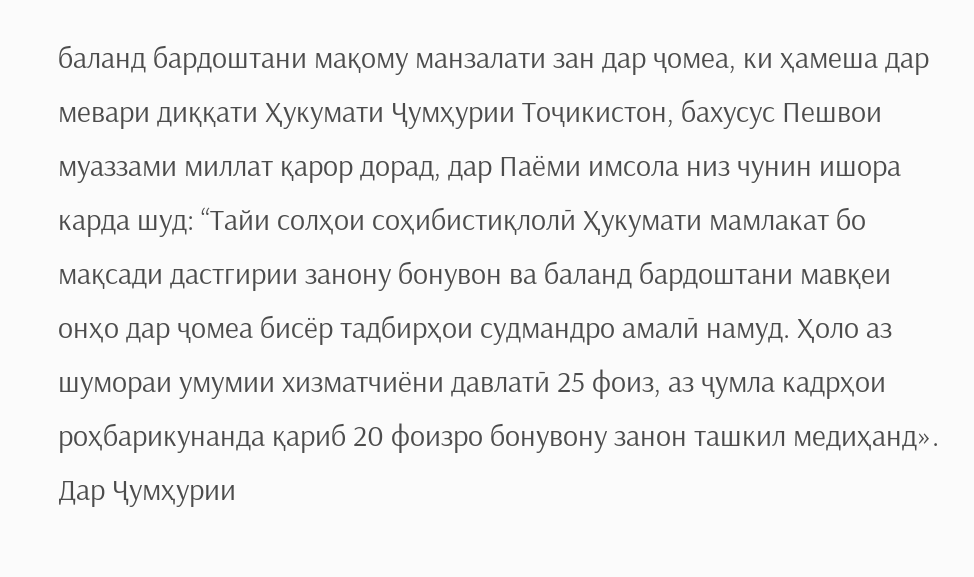баланд бардоштани мақому манзалати зан дар ҷомеа, ки ҳамеша дар мевари диққати Ҳукумати Ҷумҳурии Тоҷикистон, бахусус Пешвои муаззами миллат қарор дорад, дар Паёми имсола низ чунин ишора карда шуд: “Тайи солҳои соҳибистиқлолӣ Ҳукумати мамлакат бо мақсади дастгирии занону бонувон ва баланд бардоштани мавқеи онҳо дар ҷомеа бисёр тадбирҳои судмандро амалӣ намуд. Ҳоло аз шумораи умумии хизматчиёни давлатӣ 25 фоиз, аз ҷумла кадрҳои роҳбарикунанда қариб 20 фоизро бонувону занон ташкил медиҳанд».
Дар Ҷумҳурии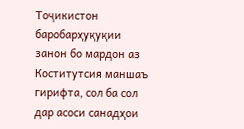Тоҷикистон баробарҳуқуқии занон бо мардон аз Коститутсия маншаъ гирифта, сол ба сол дар асоси санадҳои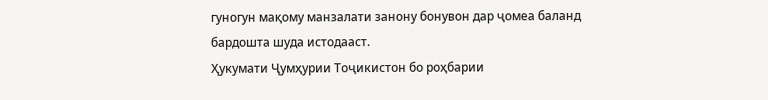гуногун мақому манзалати занону бонувон дар ҷомеа баланд бардошта шуда истодааст.
Ҳукумати Ҷумҳурии Тоҷикистон бо роҳбарии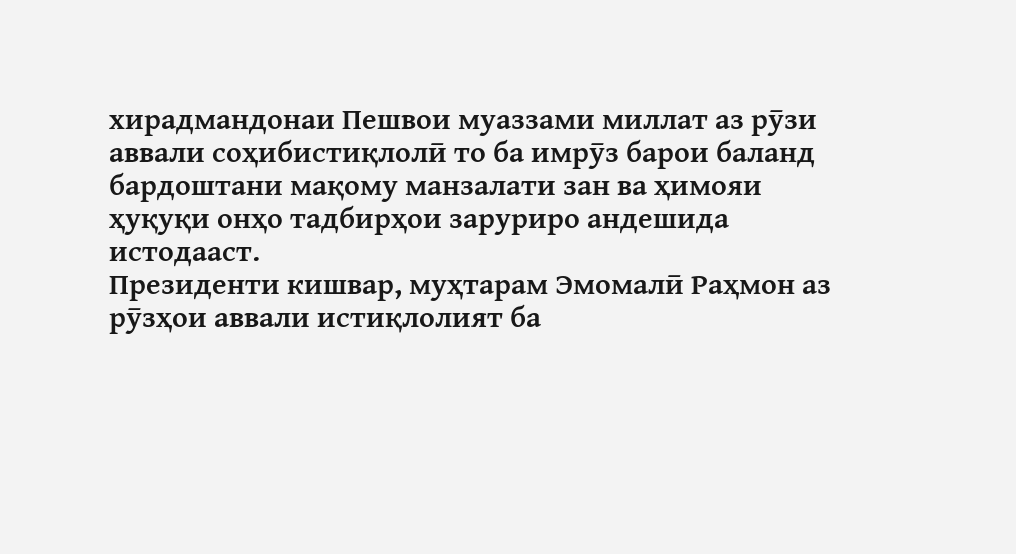хирадмандонаи Пешвои муаззами миллат аз рӯзи аввали соҳибистиқлолӣ то ба имрӯз барои баланд бардоштани мақому манзалати зан ва ҳимояи ҳуқуқи онҳо тадбирҳои заруриро андешида истодааст.
Президенти кишвар, муҳтарам Эмомалӣ Раҳмон аз рӯзҳои аввали истиқлолият ба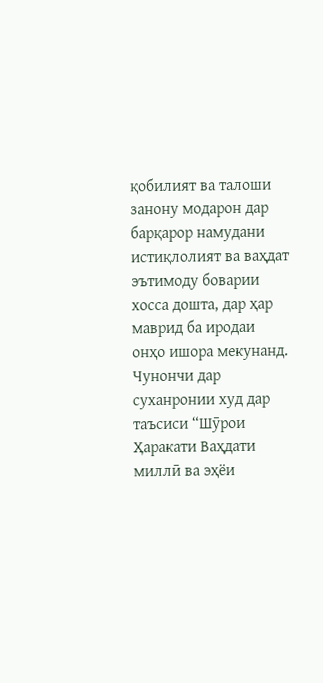қобилият ва талоши занону модарон дар барқарор намудани истиқлолият ва ваҳдат эътимоду боварии хосса дошта, дар ҳар маврид ба иродаи онҳо ишора мекунанд. Чунончи дар суханронии худ дар таъсиси “Шӯрои Ҳаракати Ваҳдати миллӣ ва эҳёи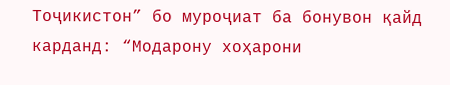Тоҷикистон” бо муроҷиат ба бонувон қайд карданд: “Модарону хоҳарони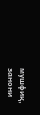мушфиқ, занони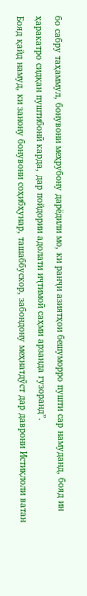бо сабру таҳаммул, бонувони меҳрубону дарёдили мо, ки ранҷи азиятҳои бешуморро пушти сар намуданд, бояд ин ҳаракатро сидқан пуштибонӣ карда, дар пойдории адолати иҷтимоӣ саҳми арзанда гузоранд”.
Бояд қайд намуд, ки занону бонувони соҳибҳунар, ташаббускор, забондону меҳнатдӯст дар даврони Истиқлоли ватан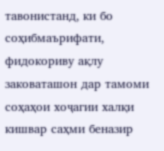тавонистанд, ки бо соҳибмаърифати, фидокориву ақлу заковаташон дар тамоми соҳаҳои хоҷагии халқи кишвар саҳми беназир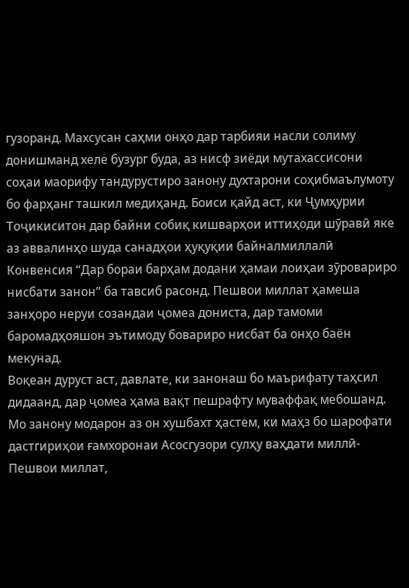гузоранд. Махсусан саҳми онҳо дар тарбияи насли солиму донишманд хеле бузург буда, аз нисф зиёди мутахассисони соҳаи маорифу тандурустиро занону духтарони соҳибмаълумоту бо фарҳанг ташкил медиҳанд. Боиси қайд аст, ки Ҷумҳурии Тоҷикиситон дар байни собиқ кишварҳои иттиҳоди шӯравӣ яке аз аввалинҳо шуда санадҳои ҳуқуқии байналмиллалӣ Конвенсия “Дар бораи барҳам додани ҳамаи лоиҳаи зӯровариро нисбати занон” ба тавсиб расонд. Пешвои миллат ҳамеша занҳоро неруи созандаи ҷомеа дониста, дар тамоми баромадҳояшон эътимоду бовариро нисбат ба онҳо баён мекунад.
Воқеан дуруст аст, давлате, ки занонаш бо маърифату таҳсил дидаанд, дар ҷомеа ҳама вақт пешрафту муваффақ мебошанд. Мо занону модарон аз он хушбахт ҳастем, ки маҳз бо шарофати дастгириҳои ғамхоронаи Асосгузори сулҳу ваҳдати миллӣ-Пешвои миллат,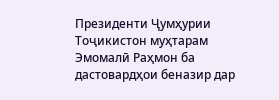Президенти Ҷумҳурии Тоҷикистон муҳтарам Эмомалӣ Раҳмон ба дастовардҳои беназир дар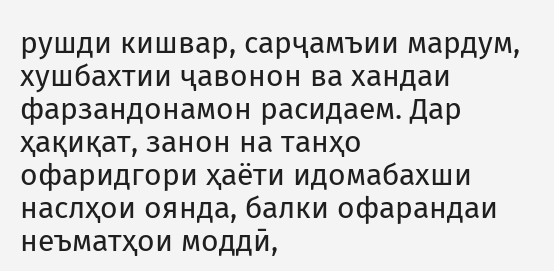рушди кишвар, сарҷамъии мардум, хушбахтии ҷавонон ва хандаи фарзандонамон расидаем. Дар ҳақиқат, занон на танҳо офаридгори ҳаёти идомабахши наслҳои оянда, балки офарандаи неъматҳои моддӣ,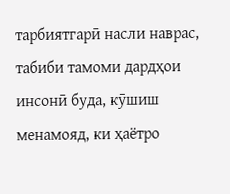тарбиятгарӣ насли наврас, табиби тамоми дардҳои инсонӣ буда, кӯшиш менамояд, ки ҳаётро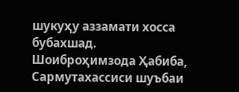шукуҳу аззамати хосса бубахшад.
Шоиброҳимзода Ҳабиба,
Сармутахассиси шуъбаи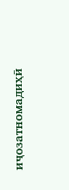иҷозатномадиҳӣ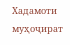Хадамоти муҳоҷират